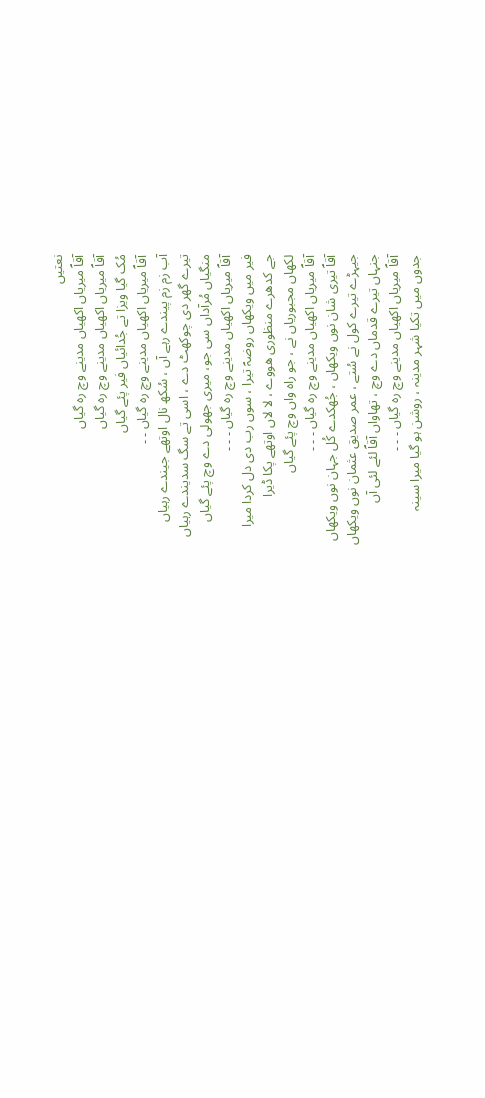نعتیں
آقاؐ میریاں اکھیاں مدینے وچ رہ گیاں
آقاؐ میریاں اکھیاں مدینے وچ رہ گیاں
مُک گیا ویزا تے جُدائیاں فیر پئے گیاں
آقاؐ میریاں اکھیاں مدینے وچ رہ گیاں ۔ ۔
آب زم زم پیندے رہے آں ، سُکھ نال اوتھے جیندے رہیاں
تیرے گھر دی چوکھٹ دے ، اسی تے سگ سدیندے رہیاں
منگیاں مُرآداں سی جو، میری جھولی دے وچ پئے گیاں
آقاؐ میریاں اکھیاں مدینے وچ رہ گیاں ۔ ۔ ۔
فیر میں ویکھاں روضہؐ تیرا ، سوں رب دی دل کردا میرا
جے کدھرے منظوری ھووے ، لا لاں اوتھے پکا ڈیرا
لکھاں مجبوریاں نے ، جو راہ واں وچ پئے گیاں
آقاؐ میریاں اکھیاں مدینے وچ رہ گیاں ۔ ۔ ۔
آقاؐ تیری شان نوں ویکھاں ، جُھکدے کُل جہان نوں ویکھاں
جیہڑے تیرے کول نے سُتے ، عمر صدیق عثمان نوں ویکھاں
جنہاں تیرے قدماں دے وچ ، تھاواں آقاؐ لئے لئی آں
آقاؐ میریاں اکھیاں مدینے وچ رہ گیاں ۔ ۔ ۔
جدوں میں تکیا شہر مدینہ ، روشن ہو گیا میرا سینہ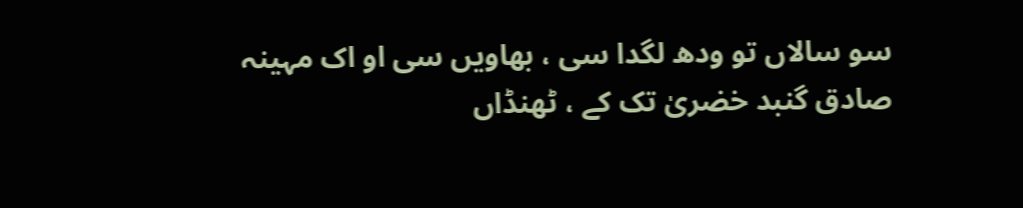سو سالاں تو ودھ لگدا سی ، بھاویں سی او اک مہینہ
صادق گنبد خضریٰ تک کے ، ٹھنڈاں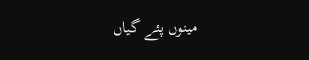مینوں پئے گیاں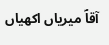آقاؐ میریاں اکھیاں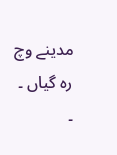مدینے وچ رہ گیاں ۔ ۔